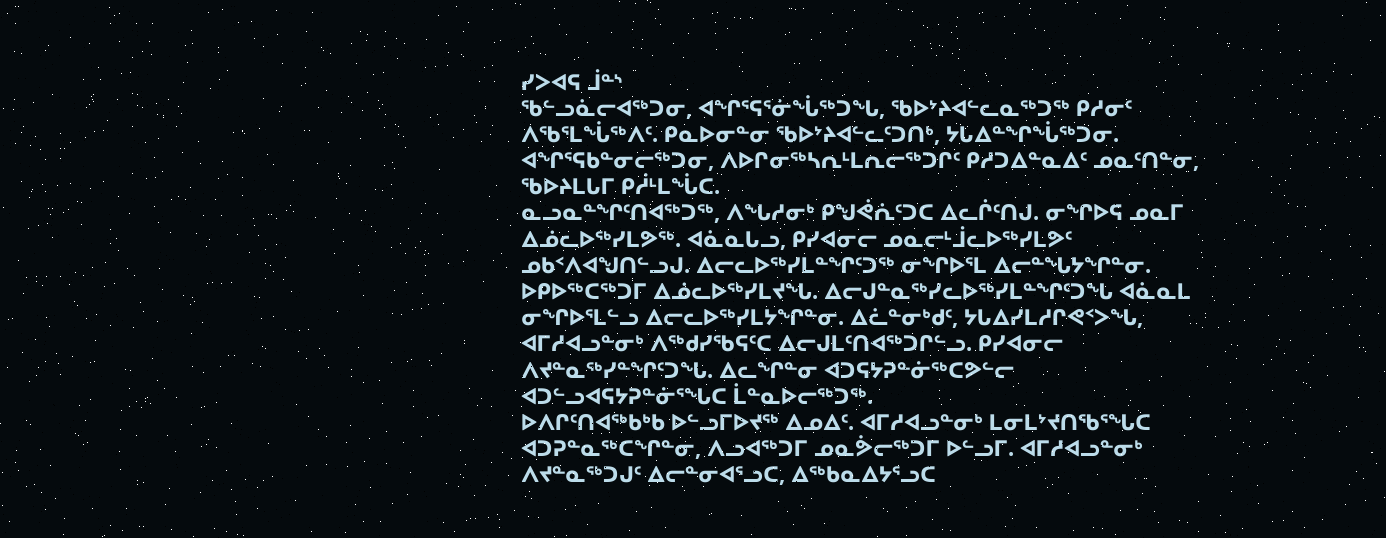ᓯᐳᐊᕋ ᒨᓐᔅ
ᖃᓪᓗᓈᓕᐊᖅᑐᓂ, ᐊᖏᕐᕋᕐᓃᖔᖅᑐᖓ, ᖃᐅᔾᔨᐊᓪᓚᓇᖅᑐᖅ ᑭᓱᓂᑦ ᐱᖃᕐᒪᖔᖅᐱᑦ. ᑭᓇᐅᓂᓐᓂ ᖃᐅᔾᔨᐊᓪᓚᑦᑐᑎᒃ, ᔭᒐᐃᓐᖏᖔᖅᑐᓂ. ᐊᖏᕐᕋᑲᓐᓂᓕᖅᑐᓂ, ᐱᐅᒋᓂᖅᓴᕆᒻᒪᕆᓕᖅᑐᒋᑦ ᑭᓱᑐᐃᓐᓇᐃᑦ ᓄᓇᑦᑎᓐᓂ, ᖃᐅᔨᒪᒐᒥ ᑭᓲᒻᒪᖔᑕ.
ᓇᓗᓇᓐᖏᑦᑎᐊᖅᑐᖅ, ᐱᖓᓱᓂᒃ ᑭᖑᕚᕇᑦᑐᑕ ᐃᓚᒌᑦᑎᒍ. ᓂᖏᐅᕋ ᓄᓇᒥ ᐃᓅᓚᐅᖅᓯᒪᕗᖅ. ᐊᓈᓇᒐᓗ, ᑭᓯᐊᓂᓕ ᓄᓇᓕᒻᒨᓚᐅᖅᓯᒪᕗᑦ ᓄᑲᑉᐱᐊᖑᑎᓪᓗᒍ. ᐃᓕᓚᐅᖅᓯᒪᓐᖏᑦᑐᖅ ᓂᖏᐅᕐᒪ ᐃᓕᓐᖓᔭᖏᓐᓂ.
ᐅᑭᐅᖅᑕᖅᑐᒥ ᐃᓅᓚᐅᖅᓯᒪᔪᖓ. ᐃᓕᒍᓐᓇᖅᓯᓚᐅᖅᓯᒪᓐᖏᑦᑐᖓ ᐊᓈᓇᒪ ᓂᖏᐅᕐᒪᓪᓗ ᐃᓕᓚᐅᖅᓯᒪᔭᖏᓐᓂ. ᐃᓛᓐᓂᒃᑯᑦ, ᔭᒐᐃᓯᒪᓱᒋᕙᑉᐳᖓ, ᐊᒥᓱᐊᓗᓐᓂᒃ ᐱᖅᑯᓯᖃᕋᑦᑕ ᐃᓕᒍᒪᑦᑎᐊᖅᑐᒋᓪᓗ. ᑭᓯᐊᓂᓕ ᐱᔪᓐᓇᖅᓯᓐᖏᑦᑐᖓ. ᐃᓚᖏᓐᓂ ᐊᑐᕋᔭᕈᓐᓃᖅᑕᕗᓪᓕ ᐊᑐᓪᓗᐊᕋᔭᕈᓐᓃᕐᖓᑕ ᒫᓐᓇᐅᓕᖅᑐᖅ.
ᐅᐱᒋᑦᑎᐊᖅᑲᒃᑲ ᐅᓪᓗᒥᐅᔪᖅ ᐃᓄᐃᑦ. ᐊᒥᓱᐊᓗᓐᓂᒃ ᒪᓂᒪᔾᔪᑎᖃᕐᖓᑕ ᐊᑐᕈᓐᓇᖅᑕᖏᓐᓂ, ᐱᓗᐊᖅᑐᒥ ᓄᓇᕘᓕᖅᑐᒥ ᐅᓪᓗᒥ. ᐊᒥᓱᐊᓗᓐᓂᒃ ᐱᔪᓐᓇᖅᑐᒍᑦ ᐃᓕᓐᓂᐊᕐᓗᑕ, ᐃᖅᑲᓇᐃᔭᕐᓗᑕ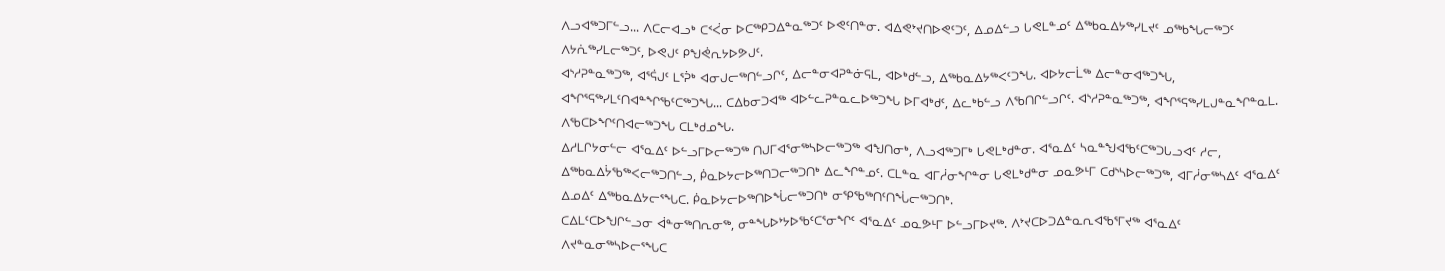ᐱᓗᐊᖅᑐᒥᓪᓗ... ᐱᑕᓕᐊᓗᒃ ᑕᑉᐹᓂ ᐅᑕᖅᑭᑐᐃᓐᓇᖅᑐᑦ ᐅᕙᑦᑎᓐᓂ. ᐊᐃᕙᔾᔪᑎᐅᕙᑦᑐᑦ, ᐃᓄᐃᓪᓗ ᒐᕙᒪᓐᓄᑦ ᐃᖅᑲᓇᐃᔭᖅᓯᒪᔪᑦ ᓄᖅᑲᖓᓕᖅᑐᑦ ᐱᔭᕇᖅᓯᒪᓕᖅᑐᑦ, ᐅᕙᒍᑦ ᑭᖑᕚᕆᔭᐅᕗᒍᑦ.
ᐊᔅᓱᕈᓐᓇᖅᑐᖅ, ᐊᕐᕌᒍᑦ ᒪᕐᕉᒃ ᐊᓂᒍᓕᖅᑎᓪᓗᒋᑦ, ᐃᓕᓐᓂᐊᕈᓐᓃᕋᒪ, ᐊᐅᒃᑯᓪᓗ, ᐃᖅᑲᓇᐃᔭᖅᐸᑦᑐᖓ. ᐊᐅᔭᓕᒫᖅ ᐃᓕᓐᓂᐊᖅᑐᖓ, ᐊᖏᕐᕋᖅᓯᒪᑦᑎᐊᓐᖏᖃᑦᑕᖅᑐᖓ... ᑕᐃᑲᓂᑐᐊᖅ ᐊᐅᓪᓚᕈᓐᓇᓚᐅᖅᑐᖓ ᐅᒥᐊᒃᑯᑦ, ᐃᓚᒃᑲᓪᓗ ᐱᖃᑎᒋᓪᓗᒋᑦ. ᐊᔅᓱᕈᓐᓇᖅᑐᖅ, ᐊᖏᕐᕋᖅᓯᒪᒍᓐᓇᖏᓐᓇᒪ. ᐱᖃᑕᐅᖏᑦᑎᐊᓕᖅᑐᖓ ᑕᒪᒃᑯᓄᖓ.
ᐃᓱᒪᒋᔭᓂᓪᓕ ᐊᕐᓇᐃᑦ ᐅᓪᓗᒥᐅᓕᖅᑐᖅ ᑎᒍᒥᐊᕐᓂᖅᓴᐅᓕᖅᑐᖅ ᐊᖑᑎᓂᒃ, ᐱᓗᐊᖅᑐᒥᒃ ᒐᕙᒪᒃᑯᓐᓂ. ᐊᕐᓇᐃᑦ ᓴᓇᓐᖑᐊᖃᑦᑕᖅᑐᒐᓗᐊᑦ ᓱᓕ, ᐃᖅᑲᓇᐃᔮᖃᖅᐸᓕᖅᑐᑎᓪᓗ, ᑮᓇᐅᔭᓕᐅᖅᑎᑐᓕᖅᑐᑎᒃ ᐃᓚᖏᓐᓄᑦ. ᑕᒪᓐᓇ ᐊᒥᓲᓂᖏᓐᓂ ᒐᕙᒪᒃᑯᓐᓂ ᓄᓇᕗᒻᒥ ᑕᑯᔅᓴᐅᓕᖅᑐᖅ, ᐊᒥᓲᓂᖅᓴᐃᑦ ᐊᕐᓇᐃᑦ ᐃᓄᐃᑦ ᐃᖅᑲᓇᐃᔭᓕᕐᖓᑕ. ᑮᓇᐅᔭᓕᐅᖅᑎᐅᖔᓕᖅᑐᑎᒃ ᓂᕿᖃᖅᑎᑦᑎᖔᓕᖅᑐᑎᒃ.
ᑕᐃᒪᑦᑕᐅᖑᒋᓪᓗᓂ ᐋᓐᓂᖅᑎᕆᓂᖅ, ᓂᓐᖓᐅᔾᔭᐅᖃᑦᑕᕐᓂᖏᑦ ᐊᕐᓇᐃᑦ ᓄᓇᕗᒻᒥ ᐅᓪᓗᒥᐅᔪᖅ. ᐱᔾᔪᑕᐅᑐᐃᓐᓇᕆᐊᖃᕐᒥᔪᖅ ᐊᕐᓇᐃᑦ ᐱᔪᓐᓇᓂᖅᓴᐅᓕᕐᖓᑕ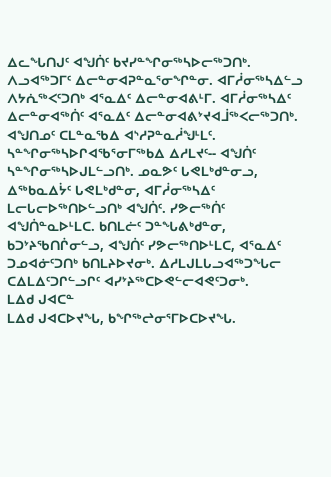ᐃᓚᖓᑎᒍᑦ ᐊᖑᑏᑦ ᑲᔪᓯᓐᖏᓂᖅᓴᐅᓕᖅᑐᑎᒃ. ᐱᓗᐊᖅᑐᒥᑦ ᐃᓕᓐᓂᐊᕈᓐᓇᕐᓂᖏᓐᓂ. ᐊᒥᓲᓂᖅᓴᐃᓪᓗ ᐱᔭᕇᖅᐸᑦᑐᑎᒃ ᐊᕐᓇᐃᑦ ᐃᓕᓐᓂᐊᕕᒻᒥ. ᐊᒥᓲᓂᖅᓴᐃᑦ ᐃᓕᓐᓂᐊᖅᑏᑦ ᐊᕐᓇᐃᑦ ᐃᓕᓐᓂᐊᕕᔾᔪᐊᒨᖅᐸᓕᖅᑐᑎᒃ. ᐊᖑᑎᓄᑦ ᑕᒪᓐᓇᖃᐃ ᐊᔅᓱᕈᓐᓇᓲᖑᒻᒪᑦ.
ᓴᓐᖏᓂᖅᓴᐅᒋᐊᖃᕐᓂᒥᖅᑲᐃ ᐃᓱᒪᔪᑦ-- ᐊᖑᑏᑦ ᓴᓐᖏᓂᖅᓴᐅᒍᒪᓪᓗᑎᒃ. ᓄᓇᕗᑦ ᒐᕙᒪᒃᑯᓐᓂᓗ, ᐃᖅᑲᓇᐃᔮᑦ ᒐᕙᒪᒃᑯᓐᓂ, ᐊᒥᓲᓂᖅᓴᐃᑦ ᒪᓕᒐᓕᐅᖅᑎᐅᓪᓗᑎᒃ ᐊᖑᑏᑦ. ᓯᕗᓕᖅᑏᑦ ᐊᖑᑏᓐᓇᐅᒻᒪᑕ. ᑲᑎᒪᓖᑦ ᑐᓐᖓᕕᒃᑯᓐᓂ, ᑲᑐᔾᔨᖃᑎᒌᓂᓪᓗ, ᐊᖑᑏᑦ ᓯᕗᓕᖅᑎᐅᒻᒪᑕ, ᐊᕐᓇᐃᑦ ᑐᓄᐊᓃᑦᑐᑎᒃ ᑲᑎᒪᔨᐅᔪᓂᒃ. ᐃᓱᒪᒍᒪᒐᓗᐊᖅᑐᖓᓕ ᑕᐃᒪᐃᑦᑐᒋᓪᓗᒋᑦ ᐊᓯᔾᔨᖅᑕᐅᕙᓪᓕᐊᕙᑦᑐᓂᒃ.
ᒪᐃᑯ ᒍᐊᑕᓐ
ᒪᐃᑯ ᒍᐊᑕᐅᔪᖓ, ᑲᖏᖅᖠᓂᕐᒥᐅᑕᐅᔪᖓ.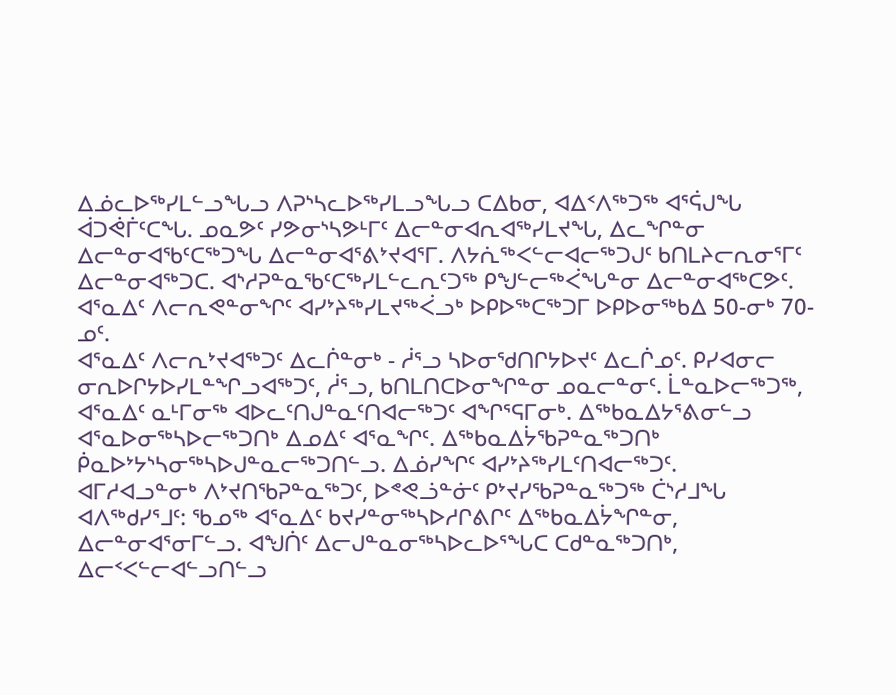ᐃᓅᓚᐅᖅᓯᒪᓪᓗᖓᓗ ᐱᕈᔅᓴᓚᐅᖅᓯᒪᓗᖓᓗ ᑕᐃᑲᓂ, ᐊᐃᑉᐱᖅᑐᖅ ᐊᕐᕌᒍᖓ ᐋᑐᕚᒦᑦᑕᖓ. ᓄᓇᕗᑦ ᓯᕗᓂᔅᓴᕗᒻᒥᑦ ᐃᓕᓐᓂᐊᕆᐊᖅᓯᒪᔪᖓ, ᐃᓚᖏᓐᓂ ᐃᓕᓐᓂᐊᖃᑦᑕᖅᑐᖓ ᐃᓕᓐᓂᐊᕐᕕᔾᔪᐊᕐᒥ. ᐱᔭᕇᖅᐸᓪᓕᐊᓕᖅᑐᒍᑦ ᑲᑎᒪᔨᓕᕆᓂᕐᒥᑦ ᐃᓕᓐᓂᐊᖅᑐᑕ. ᐊᔅᓱᕈᓐᓇᖃᑦᑕᖅᓯᒪᓪᓚᕆᑦᑐᖅ ᑭᖑᓪᓕᖅᐹᖓᓐᓂ ᐃᓕᓐᓂᐊᖅᑕᕗᑦ.
ᐊᕐᓇᐃᑦ ᐱᓕᕆᕙᓐᓂᖏᑦ ᐊᓯᔾᔨᖅᓯᒪᔪᖅᐹᓗᒃ ᐅᑭᐅᖅᑕᖅᑐᒥ ᐅᑭᐅᓂᖅᑲᐃ 50-ᓂᒃ 70-ᓄᑦ.
ᐊᕐᓇᐃᑦ ᐱᓕᕆᔾᔪᐊᖅᑐᑦ ᐃᓚᒌᓐᓂᒃ - ᓲᕐᓗ ᓴᐅᓂᖁᑎᒋᔭᐅᔪᑦ ᐃᓚᒌᓄᑦ. ᑭᓯᐊᓂᓕ ᓂᕆᐅᒋᔭᐅᓯᒪᓐᖏᓗᐊᖅᑐᑦ, ᓲᕐᓗ, ᑲᑎᒪᑎᑕᐅᓂᖏᓐᓂ ᓄᓇᓕᓐᓂᑦ. ᒫᓐᓇᐅᓕᖅᑐᖅ, ᐊᕐᓇᐃᑦ ᓇᒻᒥᓂᖅ ᐊᐅᓚᑦᑎᒍᓐᓇᑦᑎᐊᓕᖅᑐᑦ ᐊᖏᕐᕋᒥᓂᒃ. ᐃᖅᑲᓇᐃᔭᕐᕕᓂᓪᓗ ᐊᕐᓇᐅᓂᖅᓴᐅᓕᖅᑐᑎᒃ ᐃᓄᐃᑦ ᐊᕐᓇᖏᑦ. ᐃᖅᑲᓇᐃᔮᖃᕈᓐᓇᖅᑐᑎᒃ ᑮᓇᐅᔾᔭᔅᓴᓂᖅᓴᐅᒍᓐᓇᓕᖅᑐᑎᓪᓗ. ᐃᓅᓯᖏᑦ ᐊᓯᔾᔨᖅᓯᒪᑦᑎᐊᓕᖅᑐᑦ.
ᐊᒥᓱᐊᓗᓐᓂᒃ ᐱᔾᔪᑎᖃᕈᓐᓇᖅᑐᑦ, ᐅᕝᕙᓘᓐᓃᑦ ᑭᔾᔪᓯᖃᕈᓐᓇᖅᑐᖅ ᑖᔅᓱᒧᖓ ᐊᐱᖅᑯᓯᕐᒧᑦ: ᖃᓄᖅ ᐊᕐᓇᐃᑦ ᑲᔪᓯᓐᓂᖅᓴᐅᓱᒋᕕᒋᑦ ᐃᖅᑲᓇᐃᔮᖏᓐᓂ, ᐃᓕᓐᓂᐊᕐᓂᒥᓪᓗ. ᐊᖑᑏᑦ ᐃᓕᒍᓐᓇᓂᖅᓴᐅᓚᐅᕐᖓᑕ ᑕᑯᓐᓇᖅᑐᑎᒃ, ᐃᓕᑉᐸᓪᓕᐊᓪᓗᑎᓪᓗ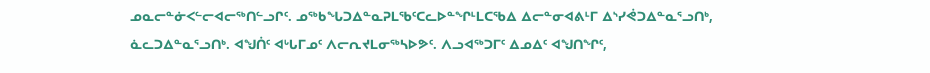ᓄᓇᓕᓐᓃᐸᓪᓕᐊᓕᖅᑎᓪᓗᒋᑦ. ᓄᖅᑲᖓᑐᐃᓐᓇᕈᒪᖃᑦᑕᓚᐅᓐᖏᒻᒪᑕᖃᐃ ᐃᓕᓐᓂᐊᕕᒻᒥ ᐃᔅᓯᕚᑐᐃᓐᓇᕐᓗᑎᒃ, ᓈᓚᑐᐃᓐᓇᕐᓗᑎᒃ. ᐊᖑᑏᑦ ᐊᒡᒐᒥᓄᑦ ᐱᓕᕆᔪᒪᓂᖅᓴᐅᕗᑦ. ᐱᓗᐊᖅᑐᒥᑦ ᐃᓄᐃᑦ ᐊᖑᑎᖏᑦ,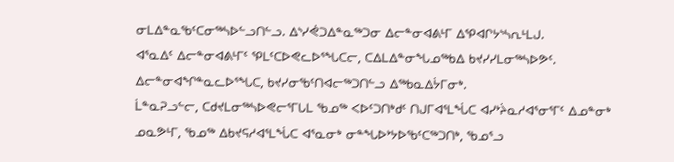ᓂᒪᐃᓐᓇᖃᑦᑕᓂᖅᓴᐅᓪᓗᑎᓪᓗ. ᐃᔅᓯᕚᑐᐃᓐᓇᖅᑐᓂ ᐃᓕᓐᓂᐊᕕᒻᒥ ᐃᕿᐊᒋᔭᔅᓴᕆᒻᒪᒍ.
ᐊᕐᓇᐃᑦ ᐃᓕᓐᓂᐊᕕᒻᒥᑦ ᕿᒪᑦᑕᐅᕙᓚᐅᕐᖓᑕᓕ, ᑕᐃᒪᐃᓐᓂᖓᓄᖅᑲᐃ ᑲᔪᓯᓯᒪᓂᖅᓴᐅᕗᑦ. ᐃᓕᓐᓂᐊᖏᓐᓇᓚᐅᕐᖓᑕ, ᑲᔪᓯᓂᖃᑦᑎᐊᓕᖅᑐᑎᓪᓗ ᐃᖅᑲᓇᐃᔮᒥᓂᒃ.
ᒫᓐᓇᕈᓗᓪᓕ, ᑕᑯᔪᒪᓂᖅᓴᐅᕙᓕᕐᒥᒐᒪ ᖃᓄᖅ ᐸᐅᑦᑐᑎᒃᑯᑦ ᑎᒍᒥᐊᕐᒪᖔᑕ ᐊᓯᔾᔩᓇᓱᐊᕐᓂᕐᒥᑦ ᐃᓄᓐᓂᒃ ᓄᓇᕗᒻᒥ, ᖃᓄᖅ ᐃᑲᔪᕋᓱᐊᕐᒪᖔᑕ ᐊᕐᓇᓂᒃ ᓂᓐᖓᐅᔾᔭᐅᖃᑦᑕᖅᑐᑎᒃ, ᖃᓄᕐᓗ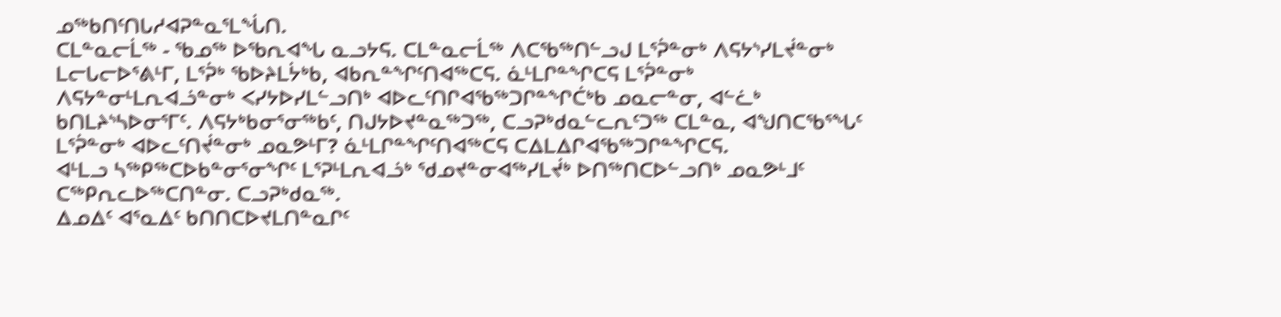ᓄᖅᑲᑎᑦᑎᒐᓱᐊᕈᓐᓇᕐᒪᖔᑎ.
ᑕᒪᓐᓇᓕᒫᖅ - ᖃᓄᖅ ᐅᖃᕆᐊᖓ ᓇᓗᔭᕋ. ᑕᒪᓐᓇᓕᒫᖅ ᐱᑕᖃᖅᑎᓪᓗᒍ ᒪᕐᕉᓐᓂᒃ ᐱᕋᔭᔅᓯᒪᔫᓐᓂᒃ ᒪᓕᒐᓕᐅᕐᕕᒻᒥ, ᒪᕐᕉᒃ ᖃᐅᔨᒪᔮᒃᑲ, ᐊᑲᕆᓐᖏᑦᑎᐊᖅᑕᕋ. ᓈᒻᒪᒋᓐᖏᑕᕋ ᒪᕐᕉᓐᓂᒃ ᐱᕋᔭᓐᓂᒻᒪᕆᐊᓘᓐᓂᒃ ᐸᓯᔭᐅᓯᒪᓪᓗᑎᒃ ᐊᐅᓚᑦᑎᒋᐊᖃᖅᑐᒋᓐᖏᑖᒃᑲ ᓄᓇᓕᓐᓂ, ᐊᓪᓛᒃ ᑲᑎᒪᔨᔅᓴᐅᓂᕐᒥᑦ. ᐱᕋᔭᒃᑲᓂᕐᓂᖅᑲᑦ, ᑎᒍᔭᐅᔪᓐᓇᖅᑐᖅ, ᑕᓗᕈᒃᑯᓇᓪᓚᕆᑦᑐᖅ ᑕᒪᓐᓇ, ᐊᖑᑎᑕᖃᕐᖓᑦ ᒪᕐᕉᓐᓂᒃ ᐊᐅᓚᑦᑎᔫᓐᓂᒃ ᓄᓇᕗᒻᒥ? ᓈᒻᒪᒋᓐᖏᑦᑎᐊᖅᑕᕋ ᑕᐃᒪᐃᒋᐊᖃᖅᑐᒋᓐᖏᑕᕋ.
ᐊᒻᒪᓗ ᓴᖅᑭᖅᑕᐅᑲᓐᓂᕐᓂᖏᑦ ᒪᕐᕈᒻᒪᕆᐊᓘᒃ ᖁᓄᔪᓐᓂᐊᖅᓯᒪᔫᒃ ᐅᑎᖅᑎᑕᐅᓪᓗᑎᒃ ᓄᓇᕗᒻᒧᑦ ᑕᖅᑭᕆᓚᐅᖅᑕᑎᓐᓂ. ᑕᓗᕈᒃᑯᓇᖅ.
ᐃᓄᐃᑦ ᐊᕐᓇᐃᑦ ᑲᑎᑎᑕᐅᔪᒪᑎᓐᓇᒋᑦ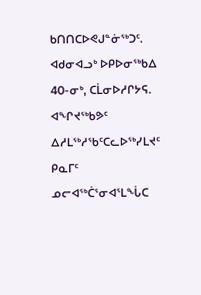ᑲᑎᑎᑕᐅᕙᒍᓐᓃᖅᑐᑦ. ᐊᑯᓂᐊᓗᒃ ᐅᑭᐅᓂᖅᑲᐃ 40-ᓂᒃ, ᑕᒫᓂᐅᓱᒋᔭᕋ. ᐊᖏᔪᖅᑲᕗᑦ ᐃᓱᒪᖅᓱᖃᑦᑕᓚᐅᖅᓯᒪᔪᑦ ᑭᓇᒥᑦ ᓄᓕᐊᖅᑖᕐᓂᐊᕐᒪᖔᑕ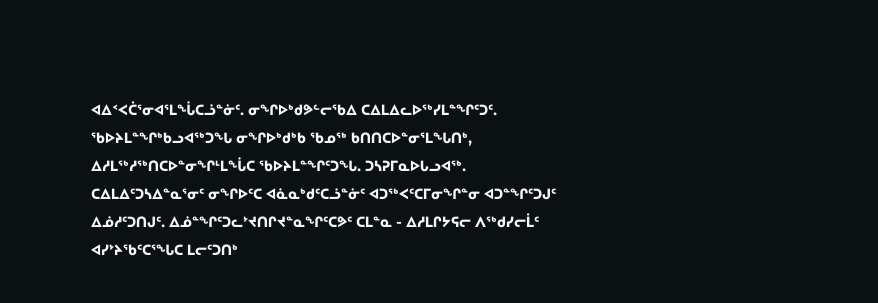ᐊᐃᑉᐸᑖᕐᓂᐊᕐᒪᖔᑕᓘᓐᓃᑦ. ᓂᖏᐅᒃᑯᕗᓪᓕᖃᐃ ᑕᐃᒪᐃᓚᐅᖅᓯᒪᓐᖏᑦᑐᑦ. ᖃᐅᔨᒪᓐᖏᒃᑲᓗᐊᖅᑐᖓ ᓂᖏᐅᒃᑯᒃᑲ ᖃᓄᖅ ᑲᑎᑎᑕᐅᓐᓂᕐᒪᖓᑎᒃ, ᐃᓱᒪᖅᓱᖅᑎᑕᐅᓐᓂᖏᒻᒪᖔᑕ ᖃᐅᔨᒪᓐᖏᑦᑐᖓ. ᑐᓴᕈᒥᓇᐅᒐᓗᐊᖅ.
ᑕᐃᒪᐃᑦᑐᓴᐃᓐᓇᕐᓂᑦ ᓂᖏᐅᑦᑕ ᐊᓈᓇᒃᑯᑦᑕᓘᓐᓃᑦ ᐊᑐᖅᐸᑦᑕᒥᓂᖏᓐᓂ ᐊᑐᓐᖏᑦᑐᒍᑦ ᐃᓅᓱᑦᑐᑎᒍᑦ. ᐃᓅᓐᖏᑦᑐᓚᔾᔪᑎᒋᔪᓐᓇᖏᑦᑕᕗᑦ ᑕᒪᓐᓇ - ᐃᓱᒪᒋᔭᕋᓕ ᐱᖅᑯᓯᓕᒫᑦ ᐊᓯᔾᔨᖃᑦᑕᕐᖓᑕ ᒪᓕᑦᑐᑎᒃ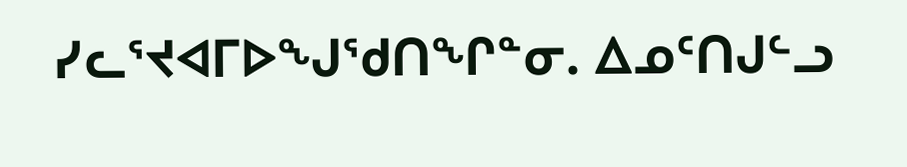ᓯᓚᕐᔪᐊᒥᐅᖑᖁᑎᖏᓐᓂ. ᐃᓄᑦᑎᒍᓪᓗ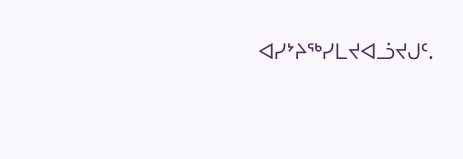ᐊᓯᔾᔨᖅᓯᒪᔪᐊᓘᔪᒍᑦ.